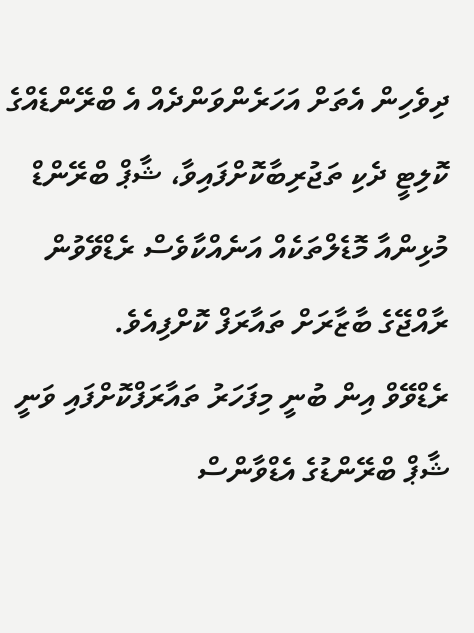ދިވެހިން އެތަށް އަހަރެންވަންދެއް އެ ބްރޭންޑެއްގެ ކޮލިޓީ ދެކި ތަޖުރިބާކޮށްފައިވާ، ޝާޕް ބްރޭންޑް މުޅިންއާ މޮޑެލްތަކެއް އަނެއްކާވެސް ރެޑްވޭވުން ރާއްޖޭގެ ބާޒާރަށް ތައާރަފް ކޮށްފިއެވެ.
ރެޑްވޭވް އިން ބުނީ މިފަހަރު ތައާރަފްކޮށްފައި ވަނީ ޝާޕް ބްރޭންޑުގެ އެޑްވާންސް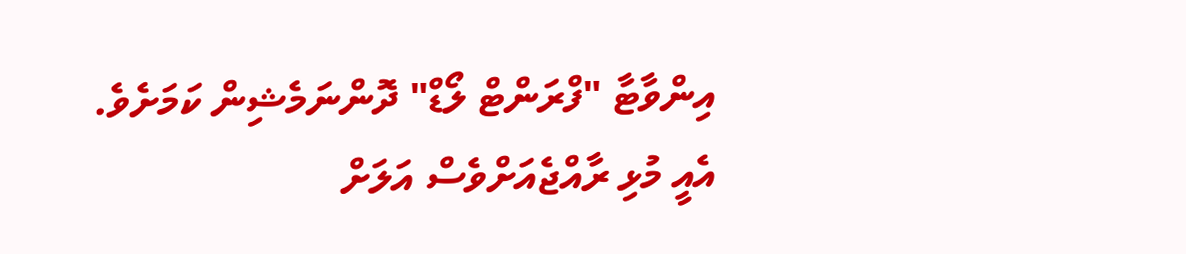އިންވާޓާ "ފްރަންޓް ލޯޑް" ދޮންނަމެޝިން ކަމަށެވެ. އެއީ މުޅި ރާއްޖެއަށްވެސް އަލަށް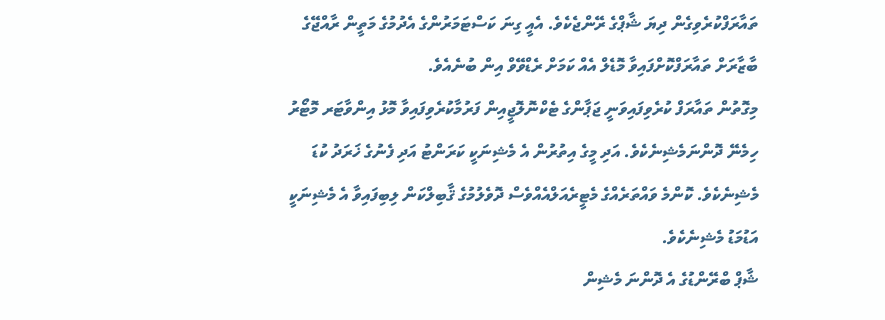ތައާރަފްކުރެވިގެން ދިޔަ ޝާޕްގެ ރޭންޖެކެވެ. އެއީ ގިނަ ކަސްޓަމަރުންގެ އެދުމުގެ މަތީން ރާއްޖޭގެ ބާޒާރަށް ތައާރަފްކޮށްފައިވާ މޮޑެލް އެއް ކަމަށް ރެޑްވޭވް އިން ބުނެއެވެ.
މިގޮތުން ތައާރަފް ކުރެވިފައިވަނީ ޖަޕާންގެ ޓެކްނޮލޮޖީއިން ފަރުމާކުރެވިފައިވާ މޮޅު އިންވާޓަރ މޮޓޯރު ހިމެނޭ ދޮންނަމެޝިނެކެވެ. އަދި މީގެ އިތުރުން އެ މެޝިނަކީ ކަރަންޓު އަދި ފެނުގެ ޚަރަދު ކުޑަ މެޝިނެކެވެ. ކޮންމެ ވައްތަރެއްގެ މެޓީރެއަލްއެއްވެސް ދޮވެލުމުގެ ޤާބިލްކަން ލިބިފައިވާ އެ މެޝިނަކީ އަޑުމަޑު މެޝިނެކެވެ.
ޝާޕް ބްރޭންޑުގެ އެ ދޮންނަ މެޝިން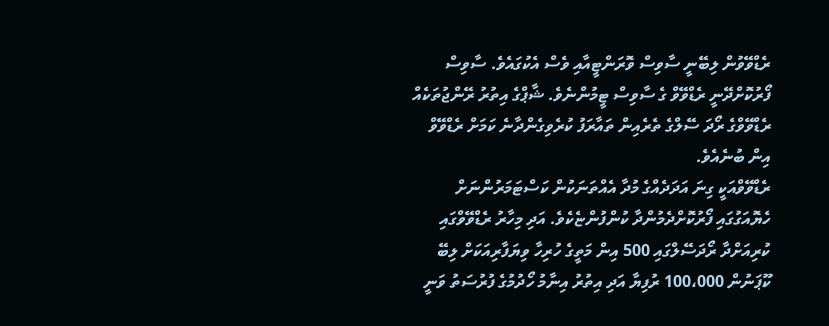ރެޑްވޭވުން ލިބޭނީ ސާވިސް ވޮރަންޓީއާއި ވެސް އެކުގައެވެ. ސާވިސް ފޯރުކޮށްދޭނީ ރެޑްވޭވް ގެ ސާވިސް ޓީމުންނެވެ. ޝާޕްގެ އިތުރު ރޭންޖުތަކެއް ރެޑްވޭވްގެ ރޯދަ ސޭލްގެ ތެރެއިން ތައާރަފު ކުރެވިގެންދާނެ ކަމަށް ރެޑްވޭވް އިން ބުނެއެވެ.
ރެޑްވޭވްއަކީ ގިނަ އަދަދެއްގެ މުދާ އެއްތަނަކުން ކަސްޓަމަރުންނަށް ހެޔޮއަގުގައި ފޯރުކޮށްދެމުންދާ ކުންފުންޏެކެވެ. އަދި މިހާރު ރެޑްވޭވްގައި ކުރިއަށްދާ ރޯދަސޭލްގައި 500 އިން މަތީގެ ހުރިހާ ވިޔަފާރިއަކަށް ލިބޭ ކޫޕަނުން 100،000 ރުފިޔާ އަދި އިތުރު އިނާމު ހޯދުމުގެ ފުރުސަތު ވަނީ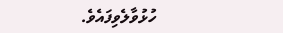ހުޅުވާލެވިފައެވެ.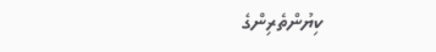ކިޔުންތެރިންގެ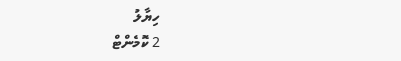ހިޔާލު
2 ކޮމެންޓް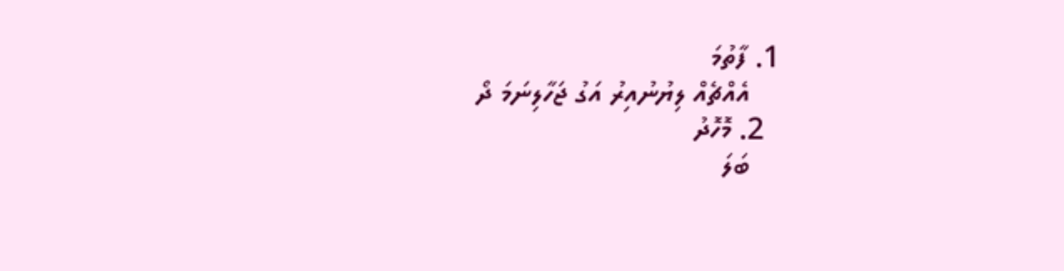1. ފާތުމަ
    އެއްޗެއް ލިޔުނުއިރު އަގު ޖަހާލިނަމަ ދޯ
  2. މޮހޮދު
    ބަލަ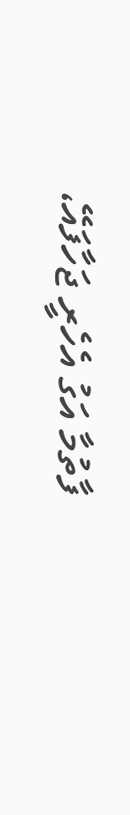ފާތުމާ އަގު އެހެރީ ޖަހާފައޭ،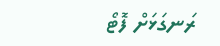ރަނގަޅަށް ފޮޓޯ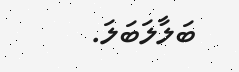ބަލާލަބަލަ.